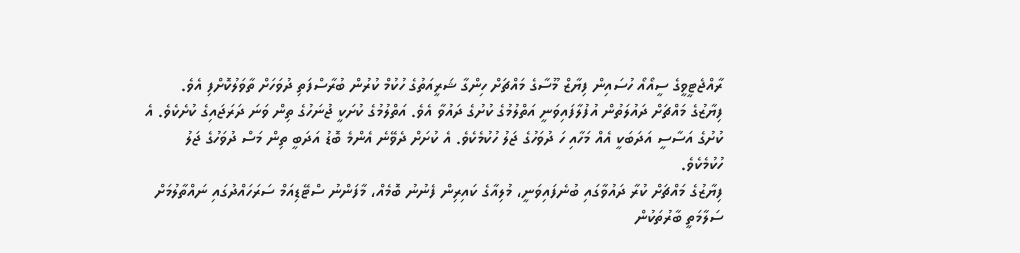ރާއްޖެޓީވީގެ ސީއޯއޯ ހުސައިން ފިޔާޒް މޫސާގެ މައްޗަށް ހިންގާ ޝަރީއަތުގެ ހުކުމް ކުރުން ބުރާސްފަތި ދުވަހަށް ތާވަލުކޮށްފި އެވެ.
ފިޔާޒުގެ މައްޗަށް ދައުލަތުން އުފުލާފައިވަނީ އަތްލުމުގެ ކުށުގެ ދައުވާ އެވެ. އަތްލުމުގެ ކުށަކީ ޖުނަހުގެ ތިން ވަނަ ދަރަޖައިގެ ކުށެކެވެ. އެ ކުށުގެ އަސާސީ އަދަބަކީ އެއް މަހާއި ހަ ދުވަހުގެ ޖަލު ހުކުމެކެވެ. އެ ކުށަށް ދެވޭނެ އެންމެ ބޮޑު އަދަބީ ތިން މަސް ދުވަހުގެ ޖަލު ހުކުމެކެވެ.
ފިޔާޒުގެ މައްޗަށް ކުރާ ދައުވާގައި ބުނެފައިވަނީ، މުލިއާގެ ކައިރިން ފެނުނު ބޮމެއް، މާފަންނު ސްޓޭޑިއަމް ސަރަހައްދުގައި ނައްތާލުމަށް ސަލާމަތީ ބާރުތަކުން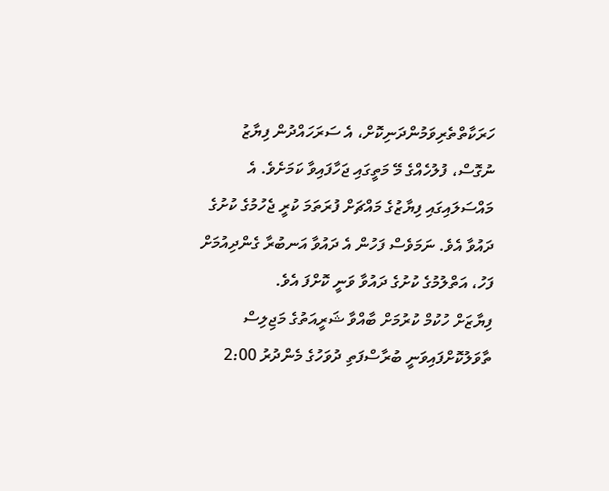ހަރަކާތްތެރިވަމުންދަނިކޮށް، އެ ސަރަހައްދުން ފިޔާޒު ނުގޮސް، ފުލުހެއްގެ މޭ މަތީގައި ޖަހާފައިވާ ކަމަށެވެ. އެ މައްސަލައިގައި ފިޔާޒުގެ މައްޗަށް ފުރަތަމަ ކުރީ ޖެހުމުގެ ކުށުގެ ދައުވާ އެވެ. ނަމަވެސް ފަހުން އެ ދައުވާ އަނބުރާ ގެންދިއުމަށް ފަހު، އަތްލުމުގެ ކުށުގެ ދައުވާ ވަނީ ކޮށްފަ އެވެ.
ފިޔާޒަށް ހުކުމް ކުރުމަށް ބާއްވާ ޝަރީއަތުގެ މަޖިލިސް ތާވަލުކޮށްފައިވަނީ ބުރާސްފަތި ދުވަހުގެ މެންދުރު 2:00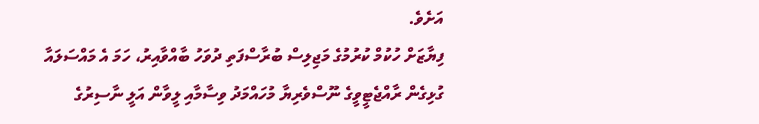އަށެވެ.
ފިޔާޒަށް ހުކުމް ކުރުމުގެ މަޖިލިސް ބުރާސްފަތި ދުވަހު ބާއްވާއިރު، ހަމަ އެ މައްސަލައާ ގުޅިގެން ރާއްޖެޓީވީގެ ނޫސްވެރިޔާ މުހައްމަދު ވިސާމާއި ލީވާން އަލީ ނާސިރުގެ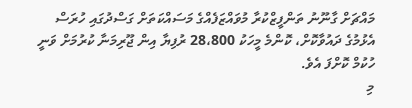މައްޗަށް ގާނޫނު ތަންފީޒްކުރާ މުވައްޒަފެއްގެ މަސައްކަތަށް ގަސްދުގައި ހުރަސް އެޅުމުގެ ދައުވާކޮށް، ކޮންމެ މީހަކު 28،800 ރުފިޔާ އިން ޖޫރިމަނާ ކުރުމަށް ވަނީ ހުކުމް ކޮށްފަ އެވެ.
މި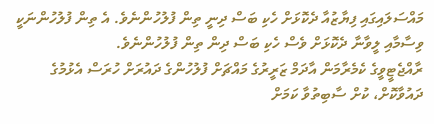މައްސަލައިގައި ފިޔާޒުއާ ދެކޮޅަށް ހެކި ބަސް ދިނީ ތިން ފުލުހުންނެވެ. އެ ތިން ފުލުހުންނަކީ ވިސާމާއި ލީވާނާ ދެކޮޅަށް ވެސް ހެކި ބަސް ދިން ތިން ފުލުހުންނެވެ.
ރާއްޖެޓީވީގެ ކެމެރާމަން އާދަމް ޒަރީރުގެ މައްޗަށް ފުލުހުންގެ ދައުރަށް ހުރަސް އެޅުމުގެ ދައުވާކޮށް، ކުށް ސާބިތުވާ ކަމަށް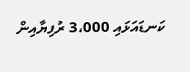ކަނޑައަޅައި 3،000 ރުފިޔާއިން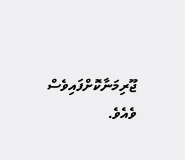ޖޫރިމަނާކޮށްފައިވެސް ވެއެވެ.